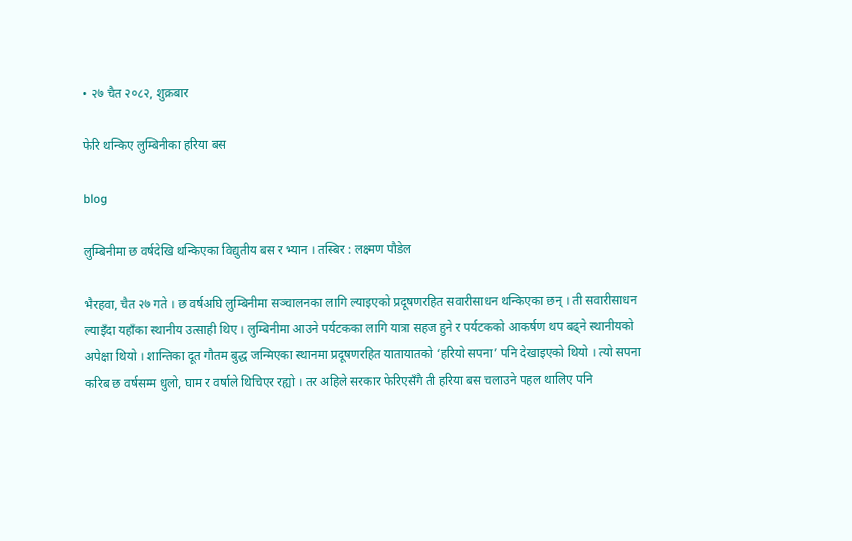• २७ चैत २०८२, शुक्रबार

फेरि थन्किए लुम्बिनीका हरिया बस

blog

लुम्बिनीमा छ वर्षदेखि थन्किएका विद्युतीय बस र भ्यान । तस्बिर : लक्ष्मण पौडेल

भैरहवा, चैत २७ गते । छ वर्षअघि लुम्बिनीमा सञ्चालनका लागि ल्याइएको प्रदूषणरहित सवारीसाधन थन्किएका छन् । ती सवारीसाधन ल्याइँदा यहाँका स्थानीय उत्साही थिए । लुम्बिनीमा आउने पर्यटकका लागि यात्रा सहज हुने र पर्यटकको आकर्षण थप बढ्ने स्थानीयको अपेक्षा थियो । शान्तिका दूत गौतम बुद्ध जन्मिएका स्थानमा प्रदूषणरहित यातायातको ‘हरियो सपना’ पनि देखाइएको थियो । त्यो सपना करिब छ वर्षसम्म धुलो, घाम र वर्षाले थिचिएर रह्यो । तर अहिले सरकार फेरिएसँगै ती हरिया बस चलाउने पहल थालिए पनि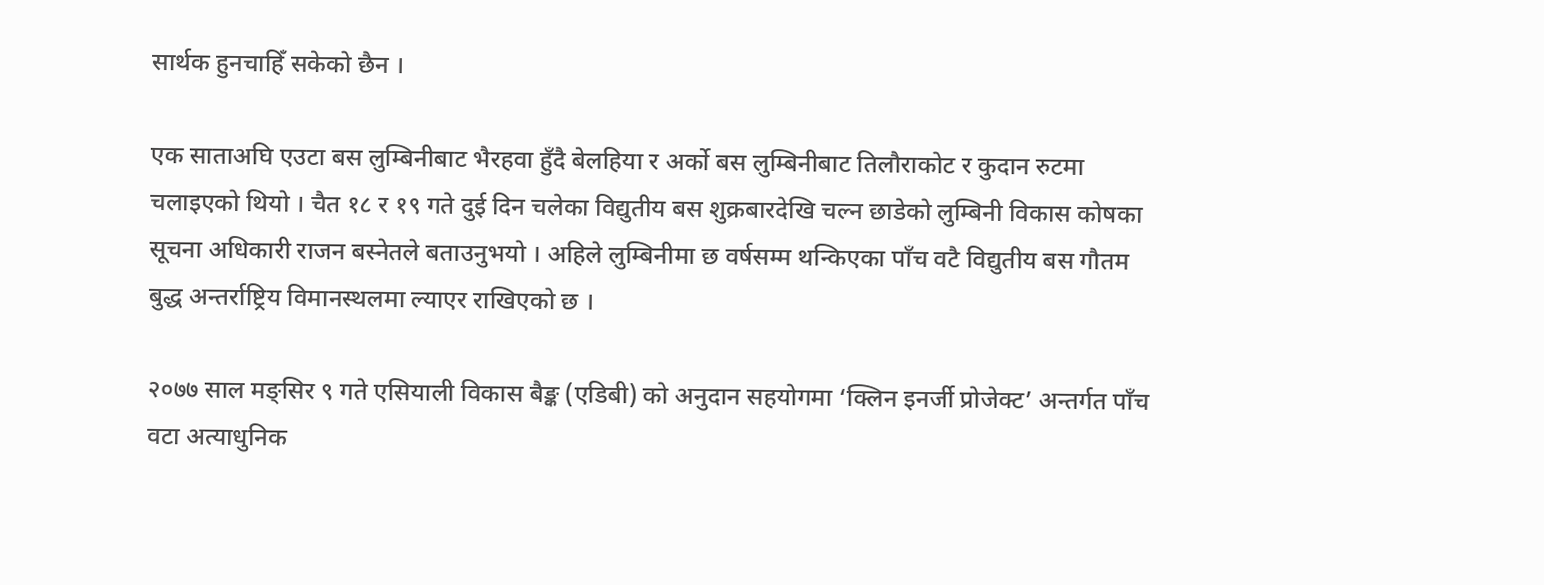सार्थक हुनचाहिँ सकेको छैन ।

एक साताअघि एउटा बस लुम्बिनीबाट भैरहवा हुँदै बेलहिया र अर्को बस लुम्बिनीबाट तिलौराकोट र कुदान रुटमा चलाइएको थियो । चैत १८ र १९ गते दुई दिन चलेका विद्युतीय बस शुक्रबारदेखि चल्न छाडेको लुम्बिनी विकास कोषका सूचना अधिकारी राजन बस्नेतले बताउनुभयो । अहिले लुम्बिनीमा छ वर्षसम्म थन्किएका पाँच वटै विद्युतीय बस गौतम बुद्ध अन्तर्राष्ट्रिय विमानस्थलमा ल्याएर राखिएको छ ।

२०७७ साल मङ्सिर ९ गते एसियाली विकास बैङ्क (एडिबी) को अनुदान सहयोगमा ‘क्लिन इनर्जी प्रोजेक्ट’ अन्तर्गत पाँच वटा अत्याधुनिक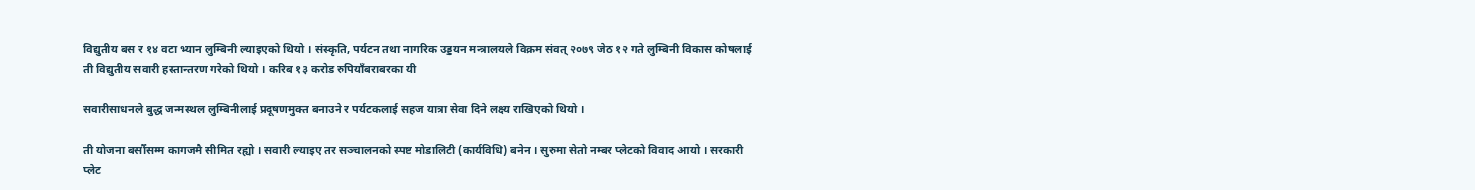विद्युतीय बस र १४ वटा भ्यान लुम्बिनी ल्याइएको थियो । संस्कृति, पर्यटन तथा नागरिक उड्डयन मन्त्रालयले विक्रम संवत् २०७९ जेठ १२ गते लुम्बिनी विकास कोषलाई ती विद्युतीय सवारी हस्तान्तरण गरेको थियो । करिब १३ करोड रुपियाँबराबरका यी

सवारीसाधनले बुद्ध जन्मस्थल लुम्बिनीलाई प्रदूषणमुक्त बनाउने र पर्यटकलाई सहज यात्रा सेवा दिने लक्ष्य राखिएको थियो ।

ती योजना बर्सौंसम्म कागजमै सीमित रह्यो । सवारी ल्याइए तर सञ्चालनको स्पष्ट मोडालिटी (कार्यविधि) बनेन । सुरुमा सेतो नम्बर प्लेटको विवाद आयो । सरकारी प्लेट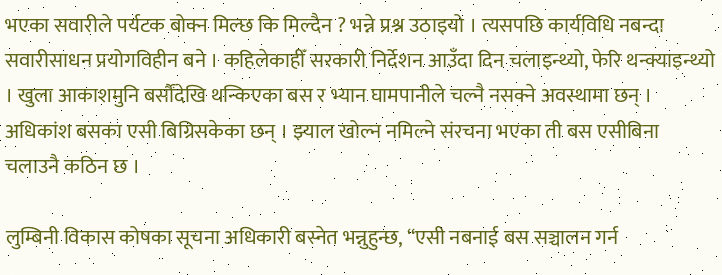भएका सवारीले पर्यटक बोक्न मिल्छ कि मिल्दैन ? भन्ने प्रश्न उठाइयो । त्यसपछि कार्यविधि नबन्दा सवारीसाधन प्रयोगविहीन बने । कहिलेकाहीँ सरकारी निर्देशन आउँदा दिन चलाइन्थ्यो, फेरि थन्क्याइन्थ्यो । खुला आकाशमुनि बर्सौंदेखि थन्किएका बस र भ्यान घामपानीले चल्नै नसक्ने अवस्थामा छन् । अधिकांश बसका एसी बिग्रिसकेका छन् । झ्याल खोल्न नमिल्ने संरचना भएका ती बस एसीबिना चलाउनै कठिन छ ।

लुम्बिनी विकास कोषका सूचना अधिकारी बस्नेत भन्नुहुन्छ, “एसी नबनाई बस सञ्चालन गर्न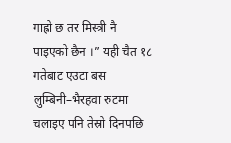गाह्रो छ तर मिस्त्री नै पाइएको छैन ।” यही चैत १८ गतेबाट एउटा बस लुम्बिनी–भैरहवा रुटमा चलाइए पनि तेस्रो दिनपछि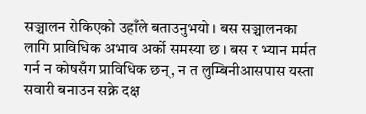सञ्चालन रोकिएको उहाँले बताउनुभयो । बस सञ्चालनका लागि प्राविधिक अभाव अर्को समस्या छ । बस र भ्यान मर्मत गर्न न कोषसँग प्राविधिक छन्, न त लुम्बिनीआसपास यस्ता सवारी बनाउन सक्ने दक्ष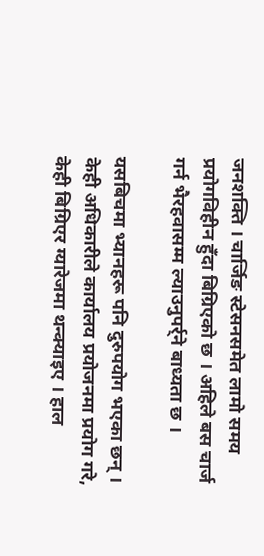जनशक्ति । चार्जिङ स्टेसनसमेत लामो समय प्रयोगविहीन हुँदा बिग्रिएको छ । अहिले बस चार्ज गर्न भैरहवासम्म ल्याउनुपर्र्ने बाध्यता छ ।

यसबिचमा भ्यानहरू पनि दुरुपयोग भएका छन् । केही अधिकारीले कार्यालय प्रयोजनमा प्रयोग गरे, केही बिग्रिएर ग्यारेजमा थन्क्याइए । हाल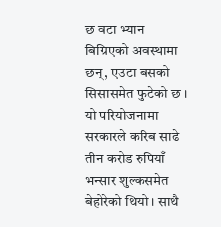छ वटा भ्यान बिग्रिएको अवस्थामा छन्, एउटा बसको सिसासमेत फुटेको छ । यो परियोजनामा सरकारले करिब साढे तीन करोड रुपियाँ भन्सार शुल्कसमेत बेहोरेको थियो । साथै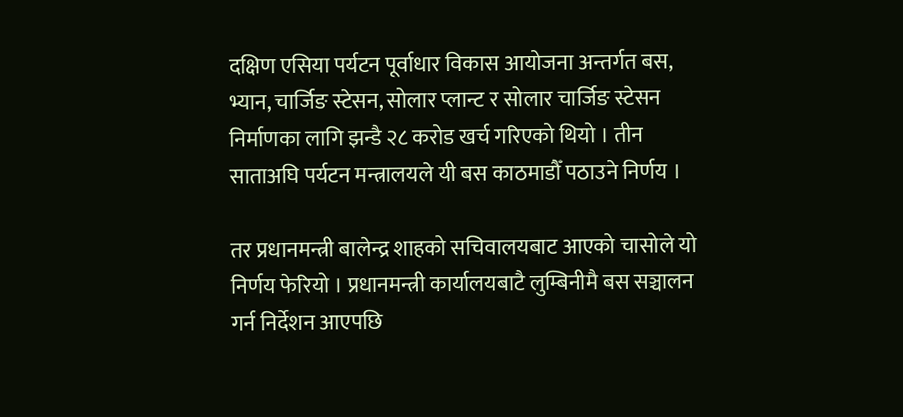दक्षिण एसिया पर्यटन पूर्वाधार विकास आयोजना अन्तर्गत बस, भ्यान, चार्जिङ स्टेसन, सोलार प्लान्ट र सोलार चार्जिङ स्टेसन निर्माणका लागि झन्डै २८ करोड खर्च गरिएको थियो । तीन साताअघि पर्यटन मन्त्रालयले यी बस काठमाडौँ पठाउने निर्णय ।

तर प्रधानमन्त्री बालेन्द्र शाहको सचिवालयबाट आएको चासोले यो निर्णय फेरियो । प्रधानमन्त्री कार्यालयबाटै लुम्बिनीमै बस सञ्चालन गर्न निर्देशन आएपछि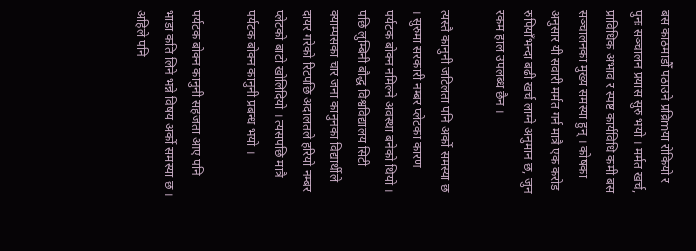बस काठमाडौँ पठाउने प्रव्रिmया रोकियो र पुनः सञ्चालन प्रयास सुरु भयो । मर्मत खर्च, प्राविधिक अभाव र स्पष्ट कार्यविधि कमी बस सञ्चालनका मुख्य समस्या हुन् । कोषका अनुसार यी सवारी मर्मत गर्न मात्रै एक करोड रुपियाँभन्दा बढी खर्च लाग्ने अनुमान छ, जुन रकम हाल उपलब्ध छैन ।

त्यस्तै कानुनी जटिलता पनि अर्को समस्या छ । सुरुमा सरकारी नम्बर प्लेटका कारण पर्यटक बोक्न नमिल्ने अवस्था बनेको थियो । पछि लुम्बिनी बौद्ध विश्वविद्यालय सिटी क्याम्पसका चार जना कानुनका विद्यार्थीले दायर गरेको रिटपछि अदालतले हरियो नम्बर प्लेटको बाटो खोलिदियो । त्यसपछि मात्रै पर्यटक बोक्न कानुनी प्रबन्ध भयो ।

पर्यटक बोक्न कानुनी सहजता आए पनि भाडा कति लिने भन्ने विषय अर्को समस्या छ । अहिले पनि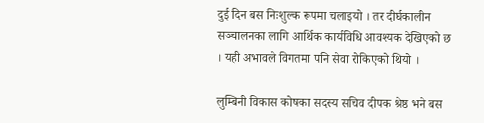दुई दिन बस निःशुल्क रूपमा चलाइयो । तर दीर्घकालीन सञ्चालनका लागि आर्थिक कार्यविधि आवश्यक देखिएको छ । यही अभावले विगतमा पनि सेवा रोकिएको थियो ।

लुम्बिनी विकास कोषका सदस्य सचिव दीपक श्रेष्ठ भने बस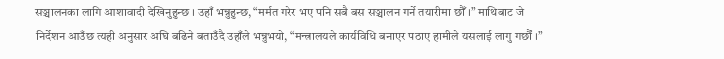सञ्चालनका लागि आशावादी देखिनुहुन्छ । उहाँ भन्नुहुन्छ, “मर्मत गरेर भए पनि सबै बस सञ्चालन गर्ने तयारीमा छौँ ।” माथिबाट जे निर्देशन आउँछ त्यही अनुसार अघि बढिने बताउँदै उहाँले भन्नुभयो, “मन्त्रालयले कार्यविधि बनाएर पठाए हामीले यसलाई लागु गर्छौं ।”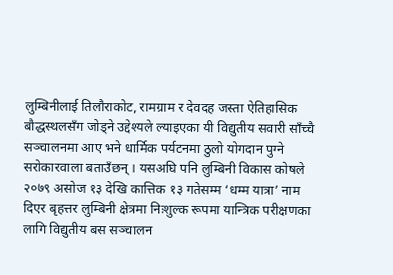लुम्बिनीलाई तिलौराकोट, रामग्राम र देवदह जस्ता ऐतिहासिक बौद्धस्थलसँग जोड्ने उद्देश्यले ल्याइएका यी विद्युतीय सवारी साँच्चै सञ्चालनमा आए भने धार्मिक पर्यटनमा ठुलो योगदान पुग्ने सरोकारवाला बताउँछन् । यसअघि पनि लुम्बिनी विकास कोषले २०७९ असोज १३ देखि कात्तिक १३ गतेसम्म ‘धम्म यात्रा’ नाम दिएर बृहत्तर लुम्बिनी क्षेत्रमा निःशुल्क रूपमा यान्त्रिक परीक्षणका लागि विद्युतीय बस सञ्चालन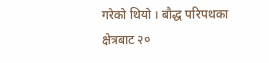गरेको थियो । बौद्ध परिपथका क्षेत्रबाट २०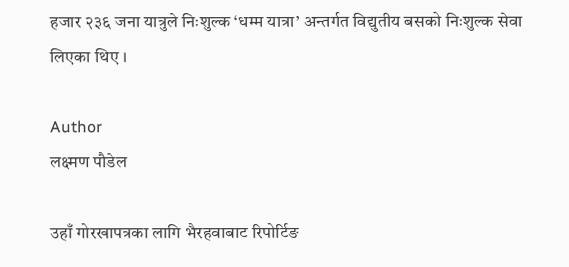हजार २३६ जना यात्रुले निःशुल्क ‘धम्म यात्रा’ अन्तर्गत विद्युतीय बसको निःशुल्क सेवा लिएका थिए ।

Author
लक्ष्मण पौडेल

उहाँ गोरखापत्रका लागि भैरहवाबाट रिपोर्टिङ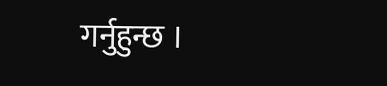गर्नुहुन्छ ।